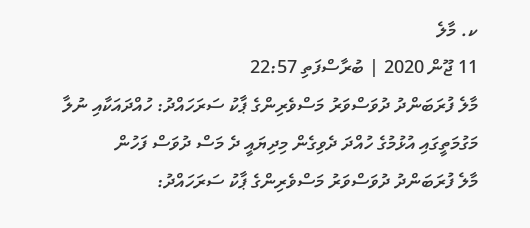ކ. މާލެ
11 ޖޫން 2020 | ބުރާސްފަތި 22:57
މާލެ ފުރަބަންދު ދުވަސްވަރު މަސްވެރިންގެ ޕާކު ސަރަހައްދު: ހުއްދައަކާއި ނުލާ މަގުމަތީގައި އުޅުމުގެ ހުއްދަ ދެވިގެން މިދިޔައީ ދެ މަސް ދުވަސް ފަހުން
މާލެ ފުރަބަންދު ދުވަސްވަރު މަސްވެރިންގެ ޕާކު ސަރަހައްދު: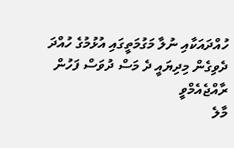ހުއްދައަކާއި ނުލާ މަގުމަތީގައި އުޅުމުގެ ހުއްދަ ދެވިގެން މިދިޔައީ ދެ މަސް ދުވަސް ފަހުން
ރާއްޖެއެމްވީ
މާލެ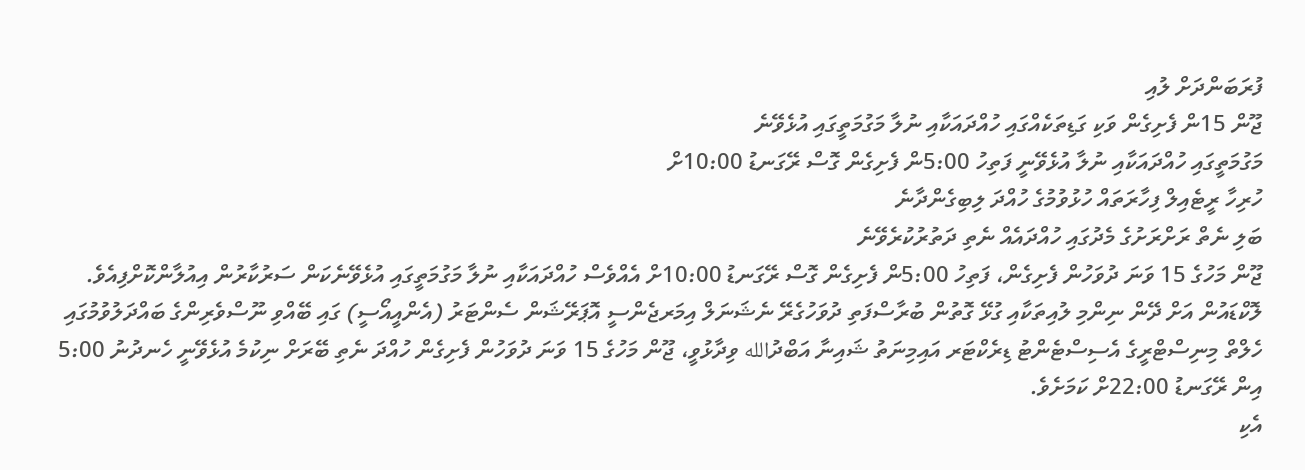ފުރަބަންދަށް ލުއި
ޖޫން 15ން ފެށިގެން ވަކި ގަޑިތަކެއްގައި ހުއްދައަކާއި ނުލާ މަގުމަތީގައި އުޅެވޭނެ
މަގުމަތީގައި ހުއްދައަކާއި ނުލާ އުޅެވޭނީ ފަތިހު 5:00ން ފެށިގެން ގޮސް ރޭގަނޑު 10:00ށް
ހުރިހާ ރީޓެއިލް ފިހާރަތައް ހުޅުވުމުގެ ހުއްދަ ލިބިގެންދާނެ
ބަލި ނެތް ރަށްރަށުގެ މެދުގައި ހުއްދައެއް ނެތި ދަތުރުކުރެވޭނެ
ޖޫން މަހުގެ 15 ވަނަ ދުވަހުން ފެށިގެން، ފަތިހު 5:00ން ފެށިގެން ގޮސް ރޭގަނޑު 10:00ށް އެއްވެސް ހުއްދައަކާއި ނުލާ މަގުމަތީގައި އުޅެވޭނެކަން ސަރުކާރުން އިއުލާންކޮށްފިއެވެ.
ލޮކްޑައުން އަށް ދޭން ނިންމި ލުއިތަކާއި ގުޅޭ ގޮތުން ބުރާސްފަތި ދުވަހުގެރޭ ނެޝަނަލް އިމަރޖެންސީ އޮޕަރޭޝަން ސެންޓަރު (އެންއީއޯސީ) ގައި ބޭއްވި ނޫސްވެރިންގެ ބައްދަލުވުމުގައި ހެލްތް މިނިސްޓްރީގެ އެސިސްޓެންޓު ޑިރެކްޓަރ އައިމިނަތު ޝައިނާ އަބްދުالله ވިދާޅުވީ، ޖޫން މަހުގެ 15 ވަނަ ދުވަހުން ފެށިގެން ހުއްދަ ނެތި ބޭރަށް ނިކުމެ އުޅެވޭނީ ހެނދުނު 5:00 އިން ރޭގަނޑު 22:00ށް ކަމަށެވެ.
އެކި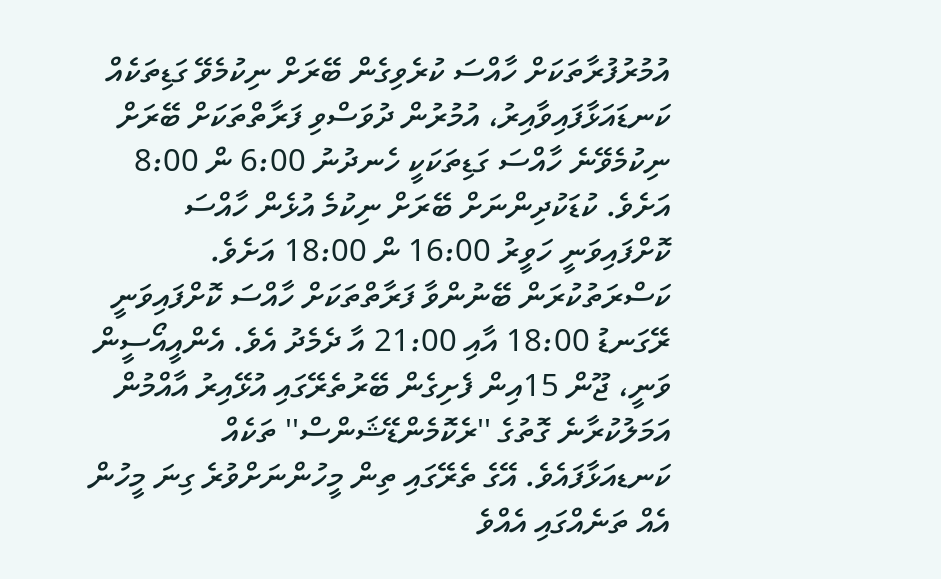އުމުރުފުރާތަކަށް ހާއްސަ ކުރެވިގެން ބޭރަށް ނިކުމެވޭ ގަޑިތަކެއް ކަނޑައަޅާފައިވާއިރު، އުމުރުން ދުވަސްވި ފަރާތްތަކަށް ބޭރަށް ނިކުމެވޭނެ ހާއްސަ ގަޑިތަކަކީ ހެނދުނު 6:00 ން 8:00 އަށެވެ. ކުޑަކުދިންނަށް ބޭރަށް ނިކުމެ އުޅެން ހާއްސަ ކޮށްފައިވަނީ ހަވީރު 16:00 ން 18:00 އަށެވެ.
ކަސްރަތުކުރަން ބޭނުންވާ ފަރާތްތަކަށް ހާއްސަ ކޮށްފައިވަނީ ރޭގަނޑު 18:00 އާއި 21:00 އާ ދެމެދު އެވެ. އެންއީއޯސީން ވަނީ، ޖޫން 15އިން ފެށިގެން ބޭރުތެރޭގައި އުޅޭއިރު އާއްމުން އަމަލުކުރާނެ ގޮތުގެ ''ރެކޮމެންޑޭޝަންސް'' ތަކެއް ކަނޑއަޅާފައެވެ. އޭގެ ތެރޭގައި ތިން މީހުންނަށްވުރެ ގިނަ މީހުން އެއް ތަނެއްގައި އެއްވެ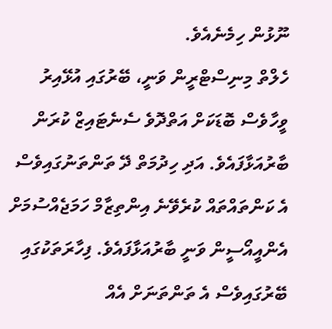ނޫޅުން ހިމެނެއެވެ.
ހެލްތް މިނިސްޓްރީން ވަނީ، ބޭރުގައި އުޅޭއިރު ވީހާވެސް ބޮޑަކަށް އަތްދޮވެ ސެނެޓައިޒް ކުރަން ބާރުއަޅާފައެވެ. އަދި ހިދުމަތް ދޭ ތަންތަނުގައިވެސް އެ ކަންތައްތައް ކުރެވޭނެ އިންތިޒާމް ހަމަޖެއްސުމަށް އެންއީއޯސީން ވަނީ ބާރުއަޅާފައެވެ. ފިހާރަތަކުގައި ބޭރުގައިވެސް އެ ތަންތަނަށް އެއް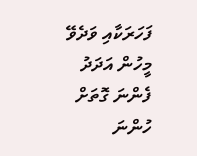ފަހަރަކާއި ވަދެވޭ މީހުން އަދަދު ފެންނަ ގޮތަށް ހުންނަ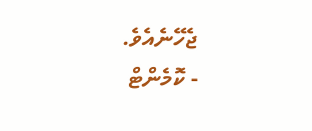ޖެހޭނެއެވެ.
- ކޮމެންޓް